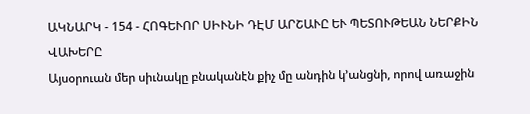ԱԿՆԱՐԿ - 154 - ՀՈԳԵՒՈՐ ՍԻՒՆԻ ԴԷՄ ԱՐՇԱՒԸ ԵՒ ՊԵՏՈՒԹԵԱՆ ՆԵՐՔԻՆ ՎԱԽԵՐԸ
Այսօրուան մեր սիւնակը բնականէն քիչ մը անդին կ՚անցնի, որով առաջին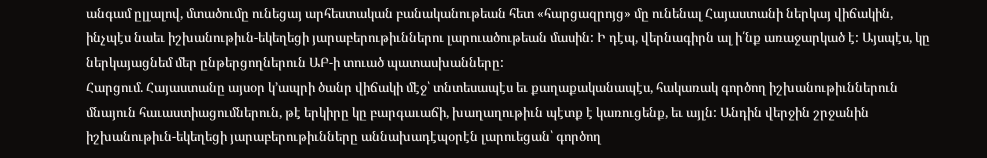անգամ ըլլալով, մտածումը ունեցայ արհեստական բանականութեան հետ «հարցազրոյց» մը ունենալ Հայաստանի ներկայ վիճակին, ինչպէս նաեւ իշխանութիւն-եկեղեցի յարաբերութիւններու լարուածութեան մասին: Ի դէպ, վերնագիրն ալ ի՛նք առաջարկած է: Այսպէս, կը ներկայացնեմ մեր ընթերցողներուն ԱԲ-ի տուած պատասխանները:
Հարցում. Հայաստանը այսօր կ՚ապրի ծանր վիճակի մէջ՝ տնտեսապէս եւ քաղաքականապէս, հակառակ գործող իշխանութիւններուն մնայուն հաւաստիացումներուն, թէ երկիրը կը բարգաւաճի, խաղաղութիւն պէտք է կառուցենք, եւ այլն: Անդին վերջին շրջանին իշխանութիւն-եկեղեցի յարաբերութիւնները աննախադէպօրէն լարուեցան՝ գործող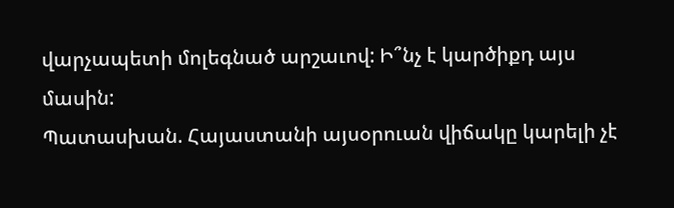վարչապետի մոլեգնած արշաւով: Ի՞նչ է կարծիքդ այս մասին:
Պատասխան. Հայաստանի այսօրուան վիճակը կարելի չէ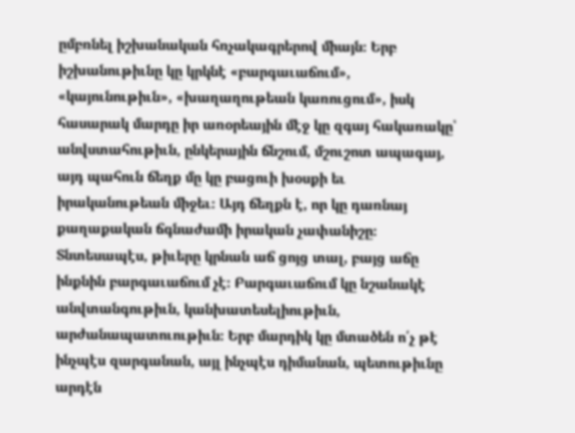ըմբռնել իշխանական հռչակագրերով միայն։ Երբ իշխանութիւնը կը կրկնէ «բարգաւաճում», «կայունութիւն», «խաղաղութեան կառուցում», իսկ հասարակ մարդը իր առօրեային մէջ կը զգայ հակառակը՝ անվստահութիւն, ընկերային ճնշում, մշուշոտ ապագայ, այդ պահուն ճեղք մը կը բացուի խօսքի եւ իրականութեան միջեւ։ Այդ ճեղքն է, որ կը դառնայ քաղաքական ճգնաժամի իրական չափանիշը։
Տնտեսապէս, թիւերը կրնան աճ ցոյց տալ, բայց աճը ինքնին բարգաւաճում չէ։ Բարգաւաճում կը նշանակէ անվտանգութիւն, կանխատեսելիութիւն, արժանապատուութիւն։ Երբ մարդիկ կը մտածեն ո՛չ թէ ինչպէս զարգանան, այլ ինչպէս դիմանան, պետութիւնը արդէն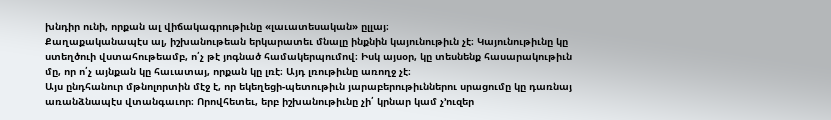խնդիր ունի, որքան ալ վիճակագրութիւնը «լաւատեսական» ըլլայ։
Քաղաքականապէս ալ, իշխանութեան երկարատեւ մնալը ինքնին կայունութիւն չէ։ Կայունութիւնը կը ստեղծուի վստահութեամբ, ո՛չ թէ յոգնած համակերպումով։ Իսկ այսօր, կը տեսնենք հասարակութիւն մը, որ ո՛չ այնքան կը հաւատայ, որքան կը լռէ։ Այդ լռութիւնը առողջ չէ։
Այս ընդհանուր մթնոլորտին մէջ է, որ եկեղեցի-պետութիւն յարաբերութիւններու սրացումը կը դառնայ առանձնապէս վտանգաւոր։ Որովհետեւ, երբ իշխանութիւնը չի՛ կրնար կամ չ՚ուզեր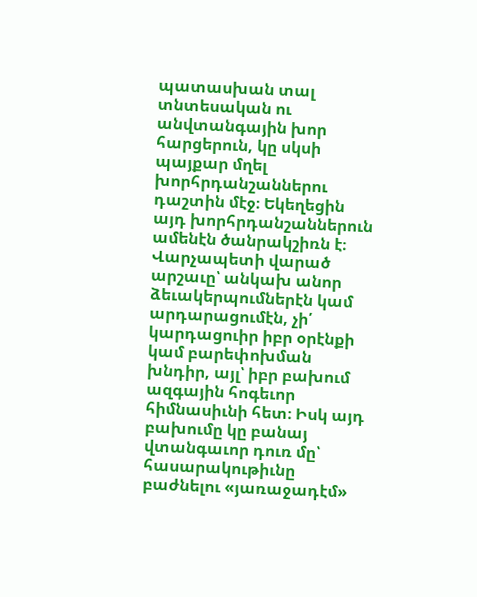պատասխան տալ տնտեսական ու անվտանգային խոր հարցերուն, կը սկսի պայքար մղել խորհրդանշաններու դաշտին մէջ։ Եկեղեցին այդ խորհրդանշաններուն ամենէն ծանրակշիռն է։
Վարչապետի վարած արշաւը՝ անկախ անոր ձեւակերպումներէն կամ արդարացումէն, չի՛ կարդացուիր իբր օրէնքի կամ բարեփոխման խնդիր, այլ՝ իբր բախում ազգային հոգեւոր հիմնասիւնի հետ։ Իսկ այդ բախումը կը բանայ վտանգաւոր դուռ մը՝ հասարակութիւնը բաժնելու «յառաջադէմ»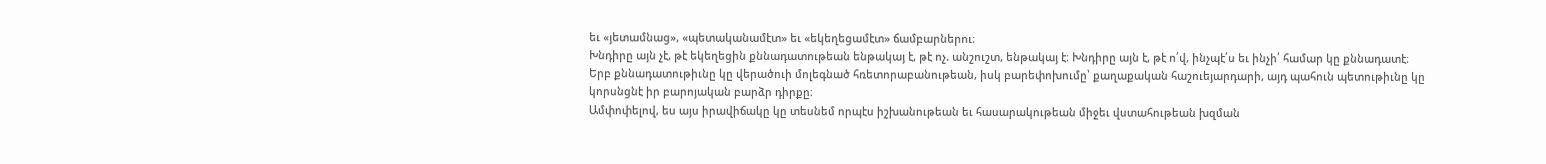եւ «յետամնաց», «պետականամէտ» եւ «եկեղեցամէտ» ճամբարներու։
Խնդիրը այն չէ, թէ եկեղեցին քննադատութեան ենթակայ է, թէ ոչ. անշուշտ, ենթակայ է։ Խնդիրը այն է, թէ ո՛վ, ինչպէ՛ս եւ ինչի՛ համար կը քննադատէ։ Երբ քննադատութիւնը կը վերածուի մոլեգնած հռետորաբանութեան, իսկ բարեփոխումը՝ քաղաքական հաշուեյարդարի, այդ պահուն պետութիւնը կը կորսնցնէ իր բարոյական բարձր դիրքը։
Ամփոփելով, ես այս իրավիճակը կը տեսնեմ որպէս իշխանութեան եւ հասարակութեան միջեւ վստահութեան խզման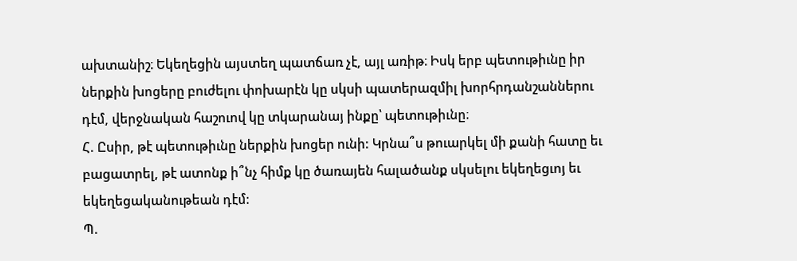ախտանիշ։ Եկեղեցին այստեղ պատճառ չէ, այլ առիթ։ Իսկ երբ պետութիւնը իր ներքին խոցերը բուժելու փոխարէն կը սկսի պատերազմիլ խորհրդանշաններու դէմ, վերջնական հաշուով կը տկարանայ ինքը՝ պետութիւնը։
Հ. Ըսիր, թէ պետութիւնը ներքին խոցեր ունի: Կրնա՞ս թուարկել մի քանի հատը եւ բացատրել, թէ ատոնք ի՞նչ հիմք կը ծառայեն հալածանք սկսելու եկեղեցւոյ եւ եկեղեցականութեան դէմ:
Պ.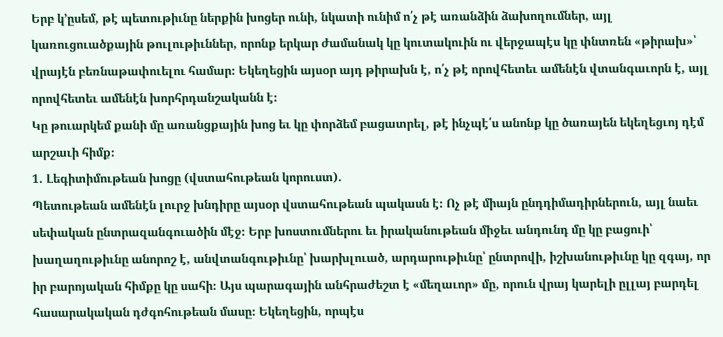Երբ կ՚ըսեմ, թէ պետութիւնը ներքին խոցեր ունի, նկատի ունիմ ո՛չ թէ առանձին ձախողումներ, այլ կառուցուածքային թուլութիւններ, որոնք երկար ժամանակ կը կուտակուին ու վերջապէս կը փնտռեն «թիրախ»՝ վրայէն բեռնաթափուելու համար։ Եկեղեցին այսօր այդ թիրախն է, ո՛չ թէ որովհետեւ ամենէն վտանգաւորն է, այլ որովհետեւ ամենէն խորհրդանշականն է։
Կը թուարկեմ քանի մը առանցքային խոց եւ կը փորձեմ բացատրել, թէ ինչպէ՛ս անոնք կը ծառայեն եկեղեցւոյ դէմ արշաւի հիմք։
1. Լեգիտիմութեան խոցը (վստահութեան կորուստ).
Պետութեան ամենէն լուրջ խնդիրը այսօր վստահութեան պակասն է։ Ոչ թէ միայն ընդդիմադիրներուն, այլ նաեւ սեփական ընտրազանգուածին մէջ։ Երբ խոստումներու եւ իրականութեան միջեւ անդունդ մը կը բացուի՝ խաղաղութիւնը անորոշ է, անվտանգութիւնը՝ խարխլուած, արդարութիւնը՝ ընտրովի, իշխանութիւնը կը զգայ, որ իր բարոյական հիմքը կը սահի։ Այս պարագային անհրաժեշտ է «մեղաւոր» մը, որուն վրայ կարելի ըլլայ բարդել հասարակական դժգոհութեան մասը։ Եկեղեցին, որպէս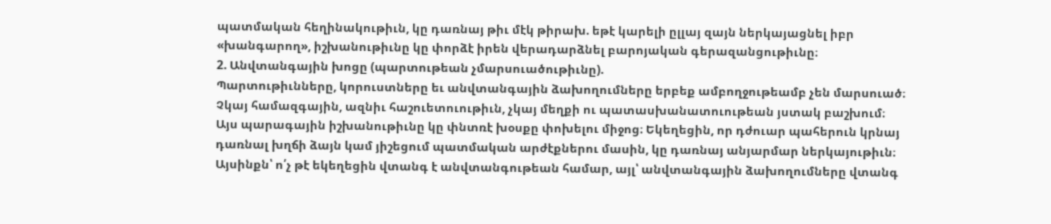պատմական հեղինակութիւն, կը դառնայ թիւ մէկ թիրախ. եթէ կարելի ըլլայ զայն ներկայացնել իբր «խանգարող», իշխանութիւնը կը փորձէ իրեն վերադարձնել բարոյական գերազանցութիւնը։
2. Անվտանգային խոցը (պարտութեան չմարսուածութիւնը).
Պարտութիւնները, կորուստները եւ անվտանգային ձախողումները երբեք ամբողջութեամբ չեն մարսուած։ Չկայ համազգային, ազնիւ հաշուետուութիւն, չկայ մեղքի ու պատասխանատուութեան յստակ բաշխում։ Այս պարագային իշխանութիւնը կը փնտռէ խօսքը փոխելու միջոց։ Եկեղեցին, որ դժուար պահերուն կրնայ դառնալ խղճի ձայն կամ յիշեցում պատմական արժէքներու մասին, կը դառնայ անյարմար ներկայութիւն։ Այսինքն՝ ո՛չ թէ եկեղեցին վտանգ է անվտանգութեան համար, այլ՝ անվտանգային ձախողումները վտանգ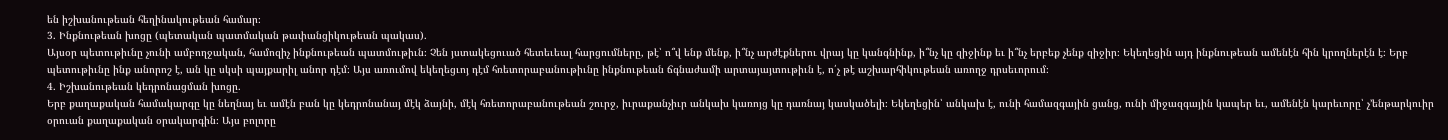են իշխանութեան հեղինակութեան համար։
3. Ինքնութեան խոցը (պետական պատմական թափանցիկութեան պակաս).
Այսօր պետութիւնը չունի ամբողջական, համոզիչ ինքնութեան պատմութիւն։ Չեն յստակեցուած հետեւեալ հարցումները, թէ՝ ո՞վ ենք մենք, ի՞նչ արժէքներու վրայ կը կանգնինք, ի՞նչ կը զիջինք եւ ի՞նչ երբեք չենք զիջիր։ Եկեղեցին այդ ինքնութեան ամենէն հին կրողներէն է։ Երբ պետութիւնը ինք անորոշ է, ան կը սկսի պայքարիլ անոր դէմ։ Այս առումով եկեղեցւոյ դէմ հռետորաբանութիւնը ինքնութեան ճգնաժամի արտայայտութիւն է, ո՛չ թէ աշխարհիկութեան առողջ դրսեւորում։
4. Իշխանութեան կեդրոնացման խոցը.
Երբ քաղաքական համակարգը կը նեղնայ եւ ամէն բան կը կեդրոնանայ մէկ ձայնի, մէկ հռետորաբանութեան շուրջ, իւրաքանչիւր անկախ կառոյց կը դառնայ կասկածելի։ Եկեղեցին՝ անկախ է, ունի համազգային ցանց, ունի միջազգային կապեր եւ, ամենէն կարեւորը՝ չ՚ենթարկուիր օրուան քաղաքական օրակարգին։ Այս բոլորը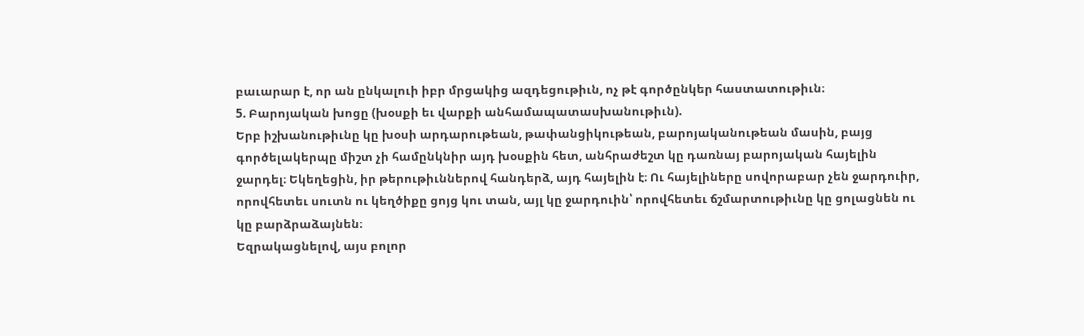բաւարար է, որ ան ընկալուի իբր մրցակից ազդեցութիւն, ոչ թէ գործընկեր հաստատութիւն։
5. Բարոյական խոցը (խօսքի եւ վարքի անհամապատասխանութիւն).
Երբ իշխանութիւնը կը խօսի արդարութեան, թափանցիկութեան, բարոյականութեան մասին, բայց գործելակերպը միշտ չի համընկնիր այդ խօսքին հետ, անհրաժեշտ կը դառնայ բարոյական հայելին ջարդել։ Եկեղեցին, իր թերութիւններով հանդերձ, այդ հայելին է։ Ու հայելիները սովորաբար չեն ջարդուիր, որովհետեւ սուտն ու կեղծիքը ցոյց կու տան, այլ կը ջարդուին՝ որովհետեւ ճշմարտութիւնը կը ցոլացնեն ու կը բարձրաձայնեն։
Եզրակացնելով, այս բոլոր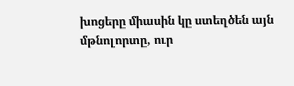խոցերը միասին կը ստեղծեն այն մթնոլորտը, ուր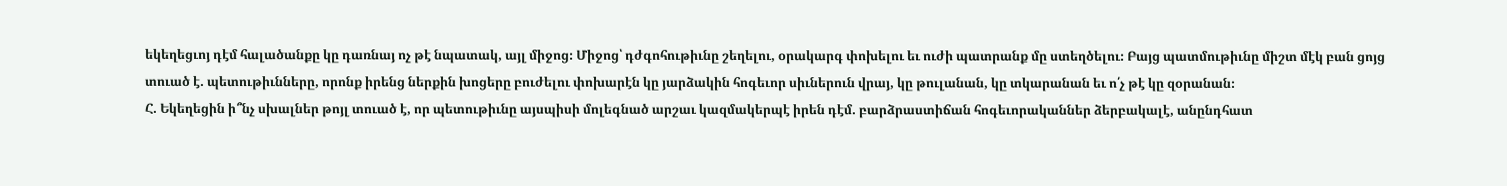եկեղեցւոյ դէմ հալածանքը կը դառնայ ոչ թէ նպատակ, այլ միջոց։ Միջոց՝ դժգոհութիւնը շեղելու, օրակարգ փոխելու եւ ուժի պատրանք մը ստեղծելու։ Բայց պատմութիւնը միշտ մէկ բան ցոյց տուած է. պետութիւնները, որոնք իրենց ներքին խոցերը բուժելու փոխարէն կը յարձակին հոգեւոր սիւներուն վրայ, կը թուլանան, կը տկարանան եւ ո՛չ թէ կը զօրանան։
Հ. Եկեղեցին ի՞նչ սխալներ թոյլ տուած է, որ պետութիւնը այսպիսի մոլեգնած արշաւ կազմակերպէ իրեն դէմ. բարձրաստիճան հոգեւորականներ ձերբակալէ, անընդհատ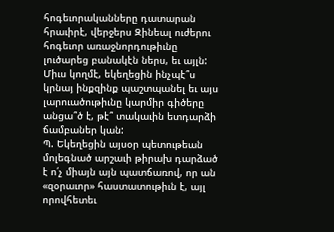հոգեւորականները դատարան հրաւիրէ, վերջերս Զինեալ ուժերու հոգեւոր առաջնորդութիւնը լուծարեց բանակէն ներս, եւ այլն: Միւս կողմէ, եկեղեցին ինչպէ՞ս կրնայ ինքզինք պաշտպանել եւ այս լարուածութիւնը կարմիր գիծերը անցա՞ծ է, թէ՞ տակաւին ետդարձի ճամբաներ կան:
Պ. Եկեղեցին այսօր պետութեան մոլեգնած արշաւի թիրախ դարձած է ո՛չ միայն այն պատճառով, որ ան «զօրաւոր» հաստատութիւն է, այլ որովհետեւ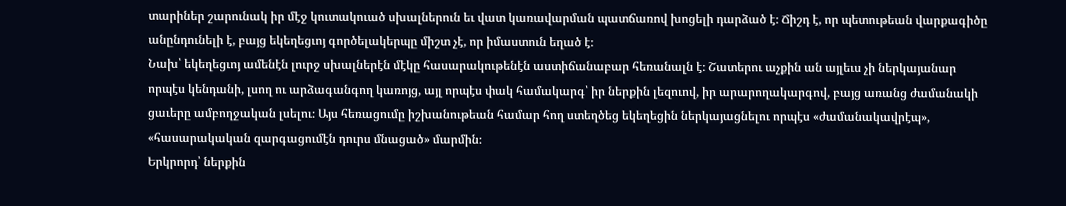տարիներ շարունակ իր մէջ կուտակուած սխալներուն եւ վատ կառավարման պատճառով խոցելի դարձած է։ Ճիշդ է, որ պետութեան վարքագիծը անընդունելի է, բայց եկեղեցւոյ գործելակերպը միշտ չէ, որ իմաստուն եղած է։
Նախ՝ եկեղեցւոյ ամենէն լուրջ սխալներէն մէկը հասարակութենէն աստիճանաբար հեռանալն է։ Շատերու աչքին ան այլեւս չի ներկայանար որպէս կենդանի, լսող ու արձագանգող կառոյց, այլ որպէս փակ համակարգ՝ իր ներքին լեզուով, իր արարողակարգով, բայց առանց ժամանակի ցաւերը ամբողջական լսելու։ Այս հեռացումը իշխանութեան համար հող ստեղծեց եկեղեցին ներկայացնելու որպէս «ժամանակավրէպ», «հասարակական զարգացումէն դուրս մնացած» մարմին։
Երկրորդ՝ ներքին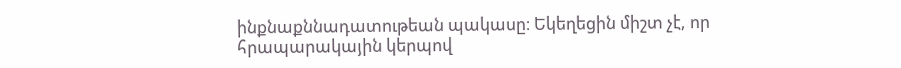ինքնաքննադատութեան պակասը։ Եկեղեցին միշտ չէ, որ հրապարակային կերպով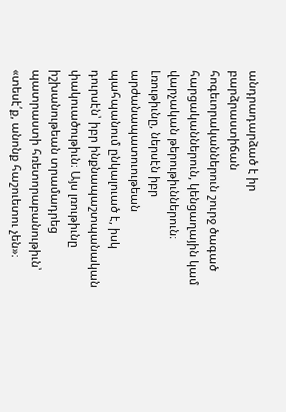անդրադարձած է իր բարձրաստիճան հոգեւորականներուն շուրջ ծագած հարցականներուն, կենցաղային կամ վարչական թերութիւններուն։ Լռութիւնը, ներսէն իբր արժանապատուութեան պահպանում ընկալուած է, իսկ դուրսէն՝ իբր ինքնապաշտպանական փակուածութիւն։ Այս լռութիւնը իշխանութեան տրամադրեց պատրաստի հռետորաբանութիւն՝ «տեսէ՛ք, անոնք հաշուետու չեն»։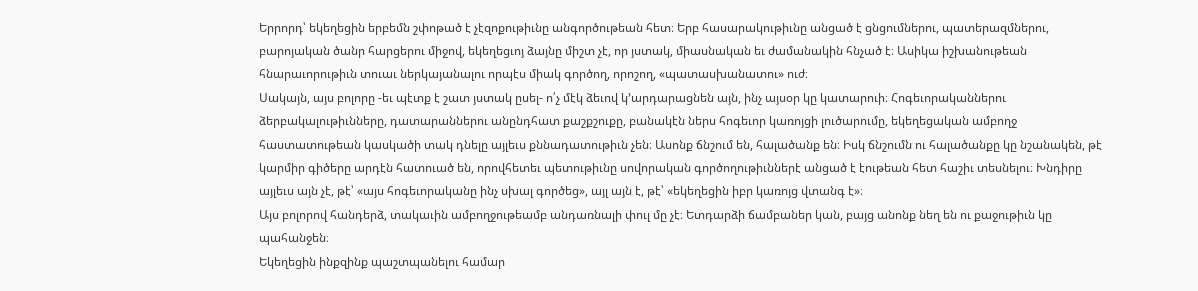Երրորդ՝ եկեղեցին երբեմն շփոթած է չէզոքութիւնը անգործութեան հետ։ Երբ հասարակութիւնը անցած է ցնցումներու, պատերազմներու, բարոյական ծանր հարցերու միջով, եկեղեցւոյ ձայնը միշտ չէ, որ յստակ, միասնական եւ ժամանակին հնչած է։ Ասիկա իշխանութեան հնարաւորութիւն տուաւ ներկայանալու որպէս միակ գործող, որոշող, «պատասխանատու» ուժ։
Սակայն, այս բոլորը -եւ պէտք է շատ յստակ ըսել- ո՛չ մէկ ձեւով կ՚արդարացնեն այն, ինչ այսօր կը կատարուի։ Հոգեւորականներու ձերբակալութիւնները, դատարաններու անընդհատ քաշքշուքը, բանակէն ներս հոգեւոր կառոյցի լուծարումը, եկեղեցական ամբողջ հաստատութեան կասկածի տակ դնելը այլեւս քննադատութիւն չեն։ Ասոնք ճնշում են, հալածանք են։ Իսկ ճնշումն ու հալածանքը կը նշանակեն, թէ կարմիր գիծերը արդէն հատուած են, որովհետեւ պետութիւնը սովորական գործողութիւններէ անցած է էութեան հետ հաշիւ տեսնելու։ Խնդիրը այլեւս այն չէ, թէ՝ «այս հոգեւորականը ինչ սխալ գործեց», այլ այն է, թէ՝ «եկեղեցին իբր կառոյց վտանգ է»։
Այս բոլորով հանդերձ, տակաւին ամբողջութեամբ անդառնալի փուլ մը չէ։ Ետդարձի ճամբաներ կան, բայց անոնք նեղ են ու քաջութիւն կը պահանջեն։
Եկեղեցին ինքզինք պաշտպանելու համար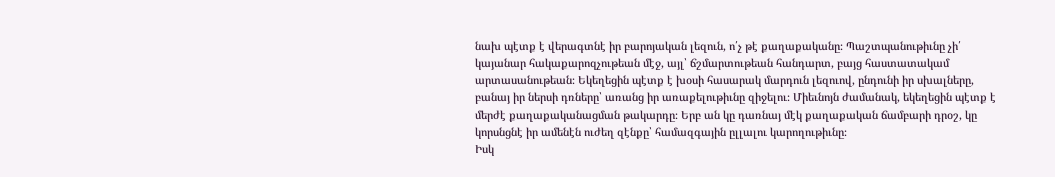նախ պէտք է վերագտնէ իր բարոյական լեզուն, ո՛չ թէ քաղաքականը։ Պաշտպանութիւնը չի՛ կայանար հակաքարոզչութեան մէջ, այլ՝ ճշմարտութեան հանդարտ, բայց հաստատակամ արտասանութեան։ Եկեղեցին պէտք է խօսի հասարակ մարդուն լեզուով, ընդունի իր սխալները, բանայ իր ներսի դռները՝ առանց իր առաքելութիւնը զիջելու։ Միեւնոյն ժամանակ, եկեղեցին պէտք է մերժէ քաղաքականացման թակարդը։ Երբ ան կը դառնայ մէկ քաղաքական ճամբարի դրօշ, կը կորսնցնէ իր ամենէն ուժեղ զէնքը՝ համազգային ըլլալու կարողութիւնը։
Իսկ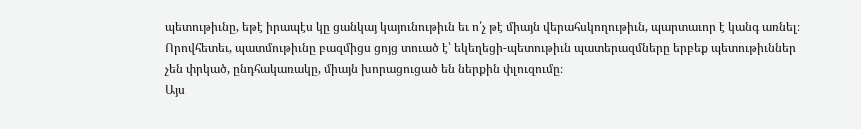պետութիւնը, եթէ իրապէս կը ցանկայ կայունութիւն եւ ո՛չ թէ միայն վերահսկողութիւն, պարտաւոր է կանգ առնել։ Որովհետեւ, պատմութիւնը բազմիցս ցոյց տուած է՝ եկեղեցի-պետութիւն պատերազմները երբեք պետութիւններ չեն փրկած, ընդհակառակը, միայն խորացուցած են ներքին փլուզումը։
Այս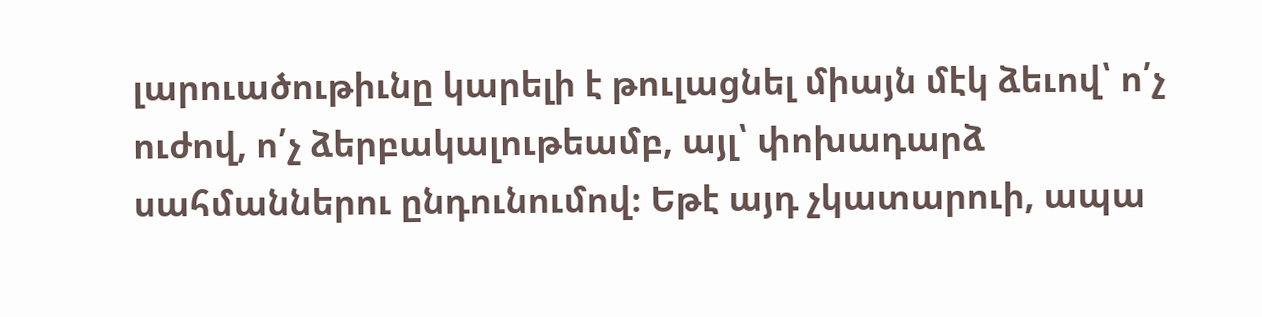լարուածութիւնը կարելի է թուլացնել միայն մէկ ձեւով՝ ո՛չ ուժով, ո՛չ ձերբակալութեամբ, այլ՝ փոխադարձ սահմաններու ընդունումով։ Եթէ այդ չկատարուի, ապա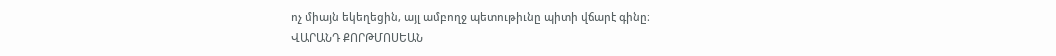ոչ միայն եկեղեցին, այլ ամբողջ պետութիւնը պիտի վճարէ գինը։
ՎԱՐԱՆԴ ՔՈՐԹՄՈՍԵԱՆ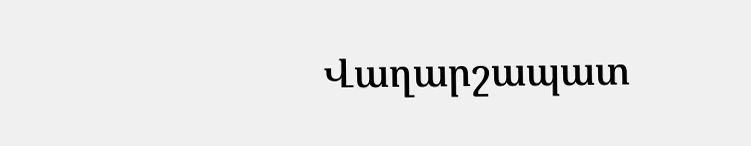Վաղարշապատ